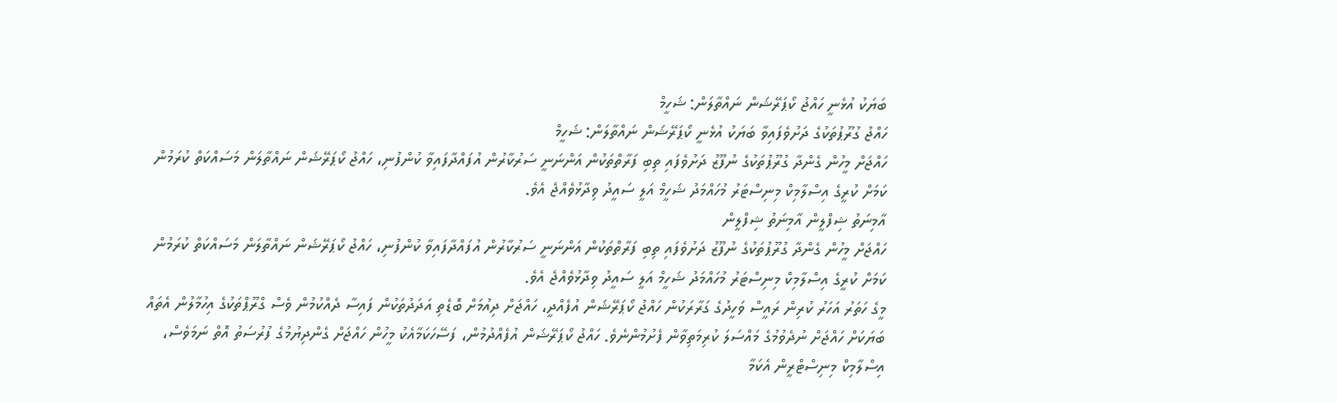ބަޔަކު އުޅެނީ ހައްޖު ކޯޕަރޭޝަން ނައްތާލަން: ޝަހީމް
ހައްޖު ގުރޫޕުތަކުގެ ދަށުވެފައިވާ ބަޔަކު އުޅެނީ ކޯޕަރޭޝަން ނައްތާލަން: ޝަހީމް
ހައްޖަށް މީހުން ގެންދާ ގުރޫޕުތަކުގެ ނުފޫޒު ދަށުވެފައި ތިބި ފަރާތްތަކުން އަންނަނީ ސަރުކާރުން އުފައްދާފައިވާ ކުންފުނި، ހައްޖު ކޯޕަރޭޝަން ނައްތާލަން މަސައްކަތް ކުރަމުން ކަމަށް ކުރީގެ އިސްލާމިކް މިނިސްޓަރު މުހައްމަދު ޝަހީމް އަލީ ސައީދު ވިދާޅުވެއްޖެ އެވެ.
އާމިނަތު ޝިފްލީން އާމިނަތު ޝިފްލީން
ހައްޖަށް މީހުން ގެންދާ ގުރޫޕުތަކުގެ ނުފޫޒު ދަށުވެފައި ތިބި ފަރާތްތަކުން އަންނަނީ ސަރުކާރުން އުފައްދާފައިވާ ކުންފުނި، ހައްޖު ކޯޕަރޭޝަން ނައްތާލަން މަސައްކަތް ކުރަމުން ކަމަށް ކުރީގެ އިސްލާމިކް މިނިސްޓަރު މުހައްމަދު ޝަހީމް އަލީ ސައީދު ވިދާޅުވެއްޖެ އެވެ.
މީގެ ހަތަރު އަހަރު ކުރިން ރައީސް ވަހީދުގެ ގަރާރަކުން ހައްޖު ކޯޕަރޭޝަން އުފެއްދީ، ހައްޖަށް ދިއުމަށް ބޮޑެތި އަދަދުތަކުން ފައިސާ ދެއްކުމުން ވެސް ގްރޫޕްތަކުގެ އިހުމާލުން އެތައް ބަޔަކަށް ހައްޖަށް ނުދެވުމުގެ މައްސަލަ ކުރިމަތިވާން ފެށުމުންނެވެ. ހައްޖު ކޯޕަރޭޝަން އުފެއްދުމުން، ފަސޭހަކަމާއެކު މީހުން ހައްޖަށް ގެންދިޔުމުގެ ފުރުސަތު އޮތް ނަމަވެސް، އިސްލާމިކް މިނިސްޓްރީން އެކަމާ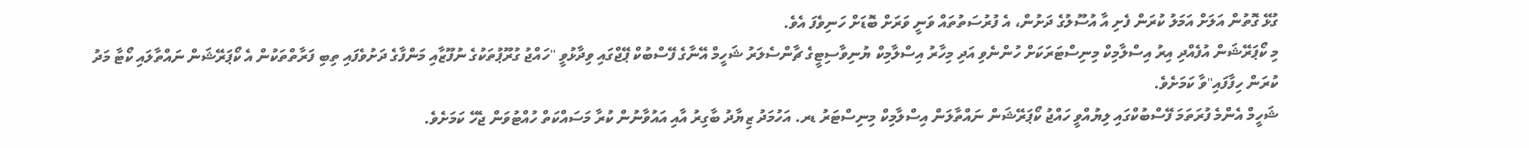ގުޅޭ ގޮތުން އަލަށް އަމަލު ކުރަން ފެށި އާ އުސޫލުގެ ދަށުން، އެ ފުރުސަތުތައް ވަނީ ވަރަށް ބޮޑަށް ހަނިވެފަ އެވެ.
މި ކޯޕަރޭޝަން އުފެއްދި އިރު އިސްލާމިކް މިނިސްޓަރަކަށް ހުންނެވި އަދި މިހާރު އިސްލާމިކް ޔުނިވާސިޓީގެ ޗާންސެލަރު ޝަހީމް އޭނާގެ ފޭސްބުކް ޕޭޖްގައި ވިދާޅުވީ "ހައްޖު ގުރޫޕުތަކުގެ ނުފޫޒާއި މަންފާގެ ދަށުވެފައި ތިބި ފަރާތްތަކުން އެ ކޯޕަރޭޝަން ނައްތާލައި ކޯޓާ މަދު ކުރަން ހިފާފައި"ވާ ކަމަށެވެ.
ޝަހީމް އެންމެ ފުރަތަމަ ފޭސްބުކްގައި ލިޔުއްވީ ހައްޖު ކޯޕަރޭޝަން ނައްތާލަން އިސްލާމިކް މިނިސްޓަރު ޑރ. އަހުމަދު ޒިޔާދު ބާގިރު އާއި އައުވާނުން ކުރާ މަސައްކަތް ހުއްޓުވަން ޖެހޭ ކަމަށެވެ.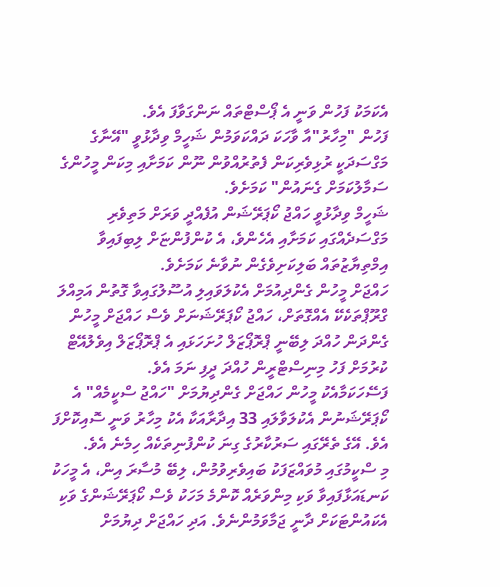އެކަމަކު ފަހުން ވަނީ އެ ޕޯސްޓްތައް ނަންގަވާފަ އެވެ.
ފަހުން "މިހާރު"އާ ވާހަކަ ދައްކަވަމުން ޝަހީމް ވިދާޅުވީ "އޭނާގެ މަގްސަދަކީ ރުޅިވެރިކަން ފެތުރުއްވުން ނޫން ކަމަށާއި މިކަން މީހުންގެ ސަމާލުކަމަށް ގެނައުން" ކަމަށެވެ.
ޝަހީމް ވިދާޅުވީ ހައްޖު ކޯޕަރޭޝަން އުފެއްދީ ވަރަށް މަތިވެރި މަގްސަދެއްގައި ކަމަށާއި އެހެންވެ، އެ ކުންފުންޏަށް ލިބިފައިވާ އިމްތިޔާޒުތައް ބަލިކަށިވެގެން ނުވާނެ ކަމަށެވެ.
ހައްޖަށް މީހުން ގެންދިއުމަށް އެކުލަވައިލި އުސޫލުގައިވާ ގޮތުން އަމިއްލަ ގްރޫޕްތަކެކޭ އެއްގޮތަށް، ހައްޖު ކޯޕަރޭޝަނަށް ވެސް ހައްޖަށް މީހުން ގެންދަން ހުއްދަ ލިބޭނީ ޕްރޮޕޯޒަލް ހުށަހަޅައި އެ ޕްރޮޕޯޒަލް އިވެލުއޭޓް ކުރުމަށް ފަހު މިނިސްޓްރީން ހުއްދަ ދީފި ނަމަ އެވެ.
ފަސޭހަކަމާއެކު މީހުން ހައްޖަށް ގެންދިޔުމަށް "ހައްޖު ސްކީމެއް" އެ ކޯޕަރޭޝަނުން އެކުލަވާލައި 33 އިދާރާއަކާ އެކު މިހާރު ވަނީ ސޮއިކޮށްފަ އެވެ. އޭގެ ތެރޭގައި ސަރުކާރުގެ ގިނަ ކުންފުނިތަކެއް ހިމެނެ އެވެ.
މި ސްކީމުގައި މުވައްޒަފަކު ބައިވެރިވުމުން، ލިބޭ މުސާރަ އިން، އެ މީހަކު ކަނޑައަޅާފައިވާ ވަކި މިންވަރެއް ކޮންމެ މަހަކު ވެސް ކޯޕަރޭޝަންގެ ވަކި އެކައުންޓަކަށް ދާނީ ޖަމާވަމުންނެވެ. އަދި ހައްޖަށް ދިޔުމަށް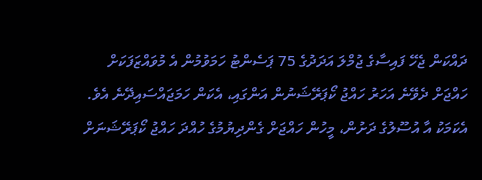ދައްކަން ޖެހޭ ފައިސާގެ ޖުމްލަ އަދަދުގެ 75 ޕަސެންޓު ހަމަވުމުން އެ މުވައްޒަފަކަށް ހައްޖަށް ދެވޭނެ އަހަރު ހައްޖު ކޯޕަރޭޝަނުން އަންގައި، އެކަން ހަމަޖައްސައިދޭނެ އެވެ.
އެކަމަކު އާ އުސޫލުގެ ދަށުން، މީހުން ހައްޖަށް ގެންދިޔުމުގެ ހުއްދަ ހައްޖު ކޯޕަރޭޝަނަށް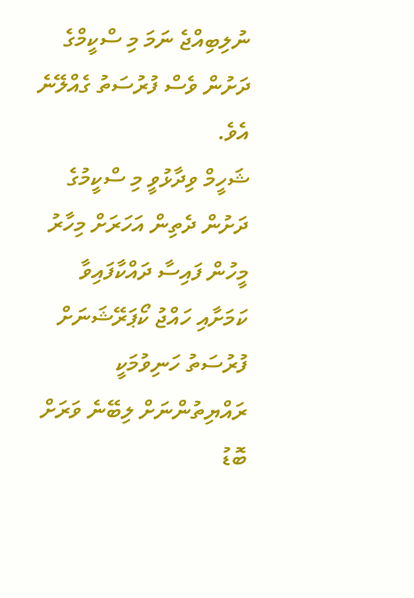ނުލިބިއްޖެ ނަމަ މި ސްކީމްގެ ދަށުން ވެސް ފުރުސަތު ގެއްލޭނެ އެވެ.
ޝަހީމް ވިދާޅުވީ މި ސްކީމުގެ ދަށުން ދެތިން އަހަރަށް މިހާރު މީހުން ފައިސާ ދައްކާފައިވާ ކަމަށާއި ހައްޖު ކޯޕަރޭޝަނަށް ފުރުސަތު ހަނިވުމަކީ ރައްޔިތުންނަށް ލިބޭނެ ވަރަށް ބޮޑު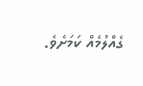ގެއްލުމެއް ކަމަށެވެ.